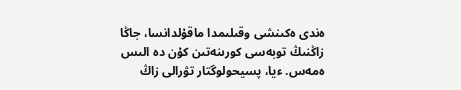ەندى ەكىنشى وقىلىمدا ماقۇلدانسا، جاڭا زاڭنىڭ توبەسى كورىنەتىن كۇن دە الىس ەمەس. ءيا، پسيحولوگتار تۋرالى زاڭ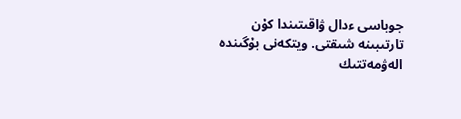جوباسى ءدال ۋاقىتىندا كۇن تارتىبىنە شىقتى. ويتكەنى بۇگىندە الەۋمەتتىك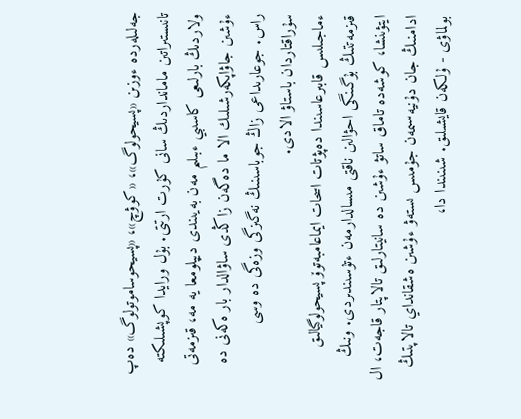جەلىلەردە ءوزىن «پسيحولوگ»، «كوۋچ»، «پسيحوساموتولوگ» دەپ تانىستىراتىن مامانداردىڭ سانى كۇرت ارتتى. بۇل ورايدا كوپشىلىكتە ولاردىڭ بارلىعى كاسىبي ءبىلىم مەن بەيىندى ديپلومعا يە مە، قىزمەتى ءۇشىن جاۋاپكەرشىلىك الا ما دەگەن زاڭدى ساۋالدار بار ەكەنى دە راس. جوعارىداعى زاڭ جوباسىنىڭ نەگىزگى وزەگى دە وسى سۇراقتاردان باستاۋ الادى.
ءماجىلىس قابىرعاسىندا دەپۋتات اسحات ايماعامبەتوۆ پسيحولوگيالىق قىزمەتتىڭ بۇگىنگى احۋالىن ناقتى مىسالدارمەن ءتۇسىندىردى. ونىڭ ايتۋىنشا، كوشەدە تاماق ساتۋ ءۇشىن دە سانيتارلىق تالاپتار قاجەت، ال ادامنىڭ جان دۇنيەسىمەن جۇمىس ىستەۋ ءۇشىن ەشقانداي تالاپتىڭ بولماۋى - ۇلكەن قايشىلىق. شىنىندا دا،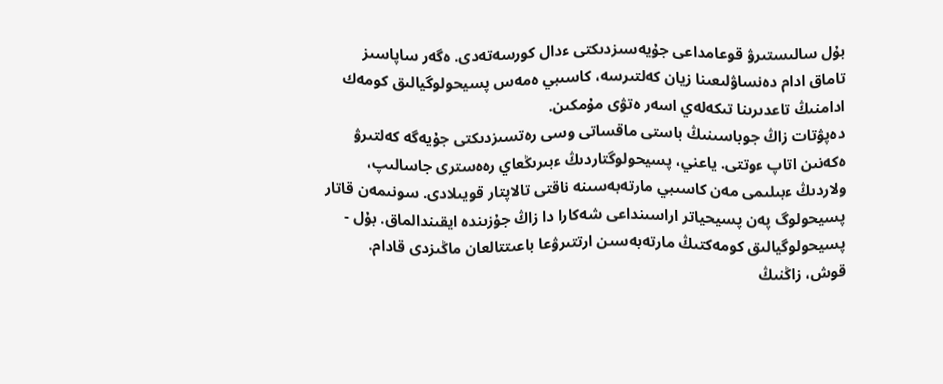بۇل سالىستىرۋ قوعامداعى جۇيەسىزدىكتى ءدال كورسەتەدى. ەگەر ساپاسىز تاماق ادام دەنساۋلىعىنا زيان كەلتىرسە، كاسىبي ەمەس پسيحولوگيالىق كومەك ادامنىڭ تاعدىرىنا تىكەلەي اسەر ەتۋى مۇمكىن.
دەپۋتات زاڭ جوباسىنىڭ باستى ماقساتى وسى رەتسىزدىكتى جۇيەگە كەلتىرۋ ەكەنىن اتاپ ءوتتى. ياعني، پسيحولوگتاردىڭ ءبىرىڭعاي رەەسترى جاسالىپ، ولاردىڭ ءبىلىمى مەن كاسىبي مارتەبەسىنە ناقتى تالاپتار قويىلادى. سونىمەن قاتار پسيحولوگ پەن پسيحياتر اراسىنداعى شەكارا دا زاڭ جۇزىندە ايقىندالماق. بۇل - پسيحولوگيالىق كومەكتىڭ مارتەبەسىن ارتتىرۋعا باعىتتالعان ماڭىزدى قادام.
قوش، زاڭنىڭ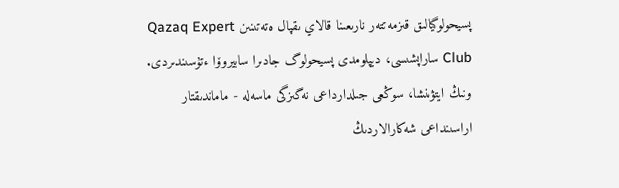پسيحولوگيالىق قىزمەتتەر نارىعىنا قالاي ىقپال ەتەتىنىن Qazaq Expert Club ساراپشىسى، ديپلومدى پسيحولوگ جادىرا سابيروۆا ءتۇسىندىردى. ونىڭ ايتۋىنشا، سوڭعى جىلدارداعى نەگىزگى ماسەلە - ماماندىقتار اراسىنداعى شەكارالاردىڭ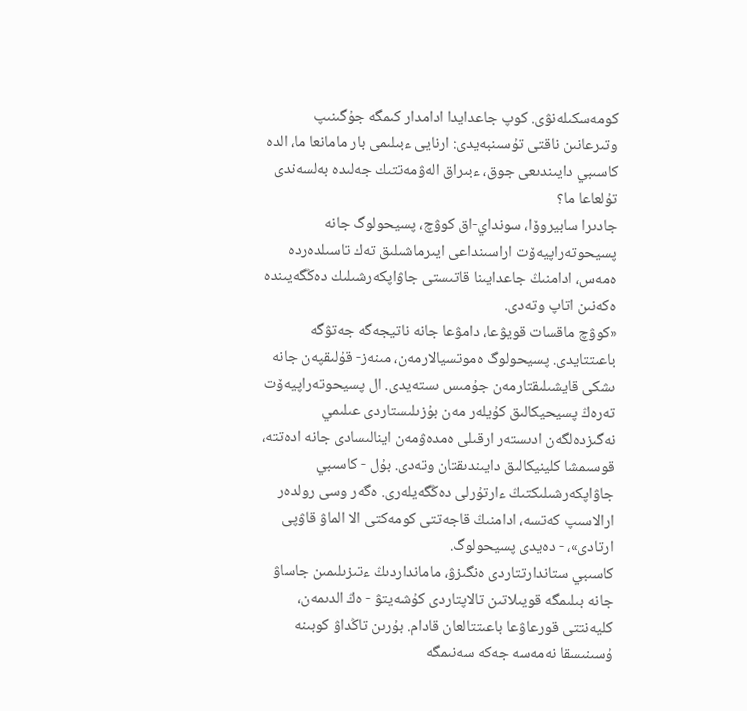كومەسكىلەنۋى. كوپ جاعدايدا ادامدار كىمگە جۇگىنىپ وتىرعانىن ناقتى تۇسىنبەيدى: ارنايى ءبىلىمى بار مامانعا ما، الدە كاسىبي دايىندىعى جوق، ءبىراق الەۋمەتتىك جەلىدە بەلسەندى تۇلعاعا ما؟
جادىرا سابيروۆا، سونداي-اق كوۋچ، پسيحولوگ جانە پسيحوتەراپيەۆت اراسىنداعى ايىرماشىلىق تەك تاسىلدەردە ەمەس، ادامنىڭ جاعدايىنا قاتىستى جاۋاپكەرشىلىك دەڭگەيىندە ەكەنىن اتاپ وتەدى.
«كوۋچ ماقسات قويۋعا، دامۋعا جانە ناتيجەگە جەتۋگە باعىتتايدى. پسيحولوگ ەموتسيالارمەن، مىنەز- قۇلىقپەن جانە ىشكى قايشىلىقتارمەن جۇمىس ىستەيدى. ال پسيحوتەراپيەۆت تەرەڭ پسيحيكالىق كۇيلەر مەن بۇزىلىستاردى عىلىمي نەگىزدەلگەن ادىستەر ارقىلى ەمدەۋمەن اينالىسادى جانە ادەتتە، قوسىمشا كلينيكالىق دايىندىقتان وتەدى. بۇل - كاسىبي جاۋاپكەرشىلىكتىڭ ءارتۇرلى دەڭگەيلەرى. ەگەر وسى رولدەر ارالاسىپ كەتسە، ادامنىڭ قاجەتتى كومەكتى الا الماۋ قاۋپى ارتادى»، - دەيدى پسيحولوگ.
كاسىبي ستاندارتتاردى ەنگىزۋ، مامانداردىڭ ءتىزىلىمىن جاساۋ جانە بىلىمگە قويىلاتىن تالاپتاردى كۇشەيتۋ - ەڭ الدىمەن، كليەنتتى قورعاۋعا باعىتتالعان قادام. بۇرىن تاڭداۋ كوبىنە ۇسىنىسقا نەمەسە جەكە سەنىمگە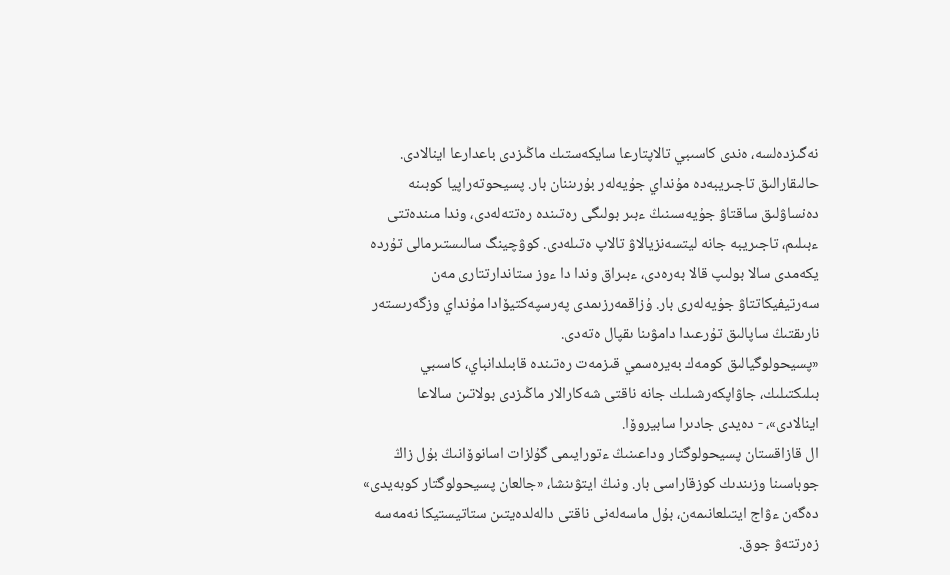نەگىزدەلسە، ەندى كاسىبي تالاپتارعا سايكەستىك ماڭىزدى باعدارعا اينالادى.
حالىقارالىق تاجىريبەدە مۇنداي جۇيەلەر بۇرىننان بار. پسيحوتەراپيا كوبىنە دەنساۋلىق ساقتاۋ جۇيەسىنىڭ ءبىر بولىگى رەتىندە رەتتەلەدى، وندا مىندەتتى ءبىلىم، تاجىريبە جانە ليتسەنزيالاۋ تالاپ ەتىلەدى. كوۋچينگ سالىستىرمالى تۇردە يكەمدى سالا بولىپ قالا بەرەدى، ءبىراق وندا دا ءوز ستاندارتتارى مەن سەرتيفيكاتتاۋ جۇيەلەرى بار. ۇزاقمەرزىمدى پەرسپەكتيۆادا مۇنداي وزگەرىستەر نارىقتىڭ ساپالىق تۇرعىدا دامۋىنا ىقپال ەتەدى.
«پسيحولوگيالىق كومەك بەيرەسمي قىزمەت رەتىندە قابىلدانباي، كاسىبي بىلىكتىلىك، جاۋاپكەرشىلىك جانە ناقتى شەكارالار ماڭىزدى بولاتىن سالاعا اينالادى»، - دەيدى جادىرا سابيروۆا.
ال قازاقستان پسيحولوگتار وداعىنىڭ ءتورايىمى گۇلزات اسانوۆانىڭ بۇل زاڭ جوباسىنا وزىندىك كوزقاراسى بار. ونىڭ ايتۋىنشا، «جالعان پسيحولوگتار كوبەيدى» دەگەن ءۋاج ايتىلعانىمەن، بۇل ماسەلەنى ناقتى دالەلدەيتىن ستاتيستيكا نەمەسە زەرتتەۋ جوق.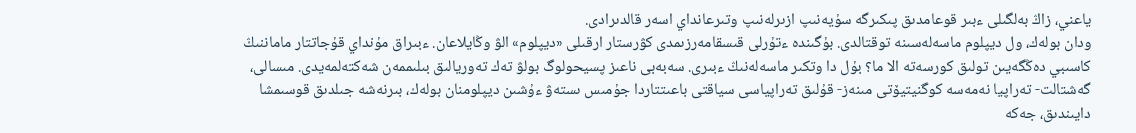ياعني، زاڭ بەلگىلى ءبىر قوعامدىق پىكىرگە سۇيەنىپ ازىرلەنىپ وتىرعانداي اسەر قالدىرادى.
ودان بولەك، ول ديپلوم ماسەلەسىنە توقتالدى. بۇگىندە ءتۇرلى قىسقامەرزىمدى كۋرستار ارقىلى «ديپلوم» الۋ وڭايلاعان. ءبىراق مۇنداي قۇجاتتار ماماننىڭ كاسىبي دەڭگەيىن تولىق كورسەتە الا ما؟ بۇل دا وتكىر ماسەلەنىڭ ءبىرى. سەبەبى ناعىز پسيحولوگ بولۋ تەك تەوريالىق بىلىممەن شەكتەلمەيدى. مىسالى، گەشتالت- تەراپيا نەمەسە كوگنيتيۆتى مىنەز- قۇلىق تەراپياسى سياقتى باعىتتاردا جۇمىس ىستەۋ ءۇشىن ديپلومنان بولەك، بىرنەشە جىلدىق قوسىمشا دايىندىق، جەكە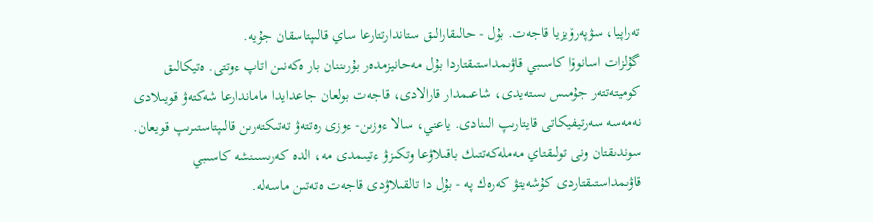تەراپيا، سۋپەرۆيزيا قاجەت. بۇل - حالىقارالىق ستاندارتتارعا ساي قالىپتاسقان جۇيە.
گۇلزات اسانوۆا كاسىبي قاۋىمداستىقتاردا بۇل مەحانيزمدەر بۇرىننان بار ەكەنىن اتاپ ءوتتى. ەتيكالىق كوميتەتتەر جۇمىس ىستەيدى، شاعىمدار قارالادى، قاجەت بولعان جاعدايدا ماماندارعا شەكتەۋ قويىلادى نەمەسە سەرتيفيكاتى قايتارىپ الىنادى. ياعني، سالا ءوزىن- ءوزى رەتتەۋ تەتىكتەرىن قالىپتاستىرىپ قويعان. سوندىقتان ونى تولىقتاي مەملەكەتتىك باقىلاۋعا وتكىزۋ ءتيىمدى مە، الدە كەرىسىنشە كاسىبي قاۋىمداستىقتاردى كۇشەيتۋ كەرەك پە - بۇل دا تالقىلاۋدى قاجەت ەتەتىن ماسەلە.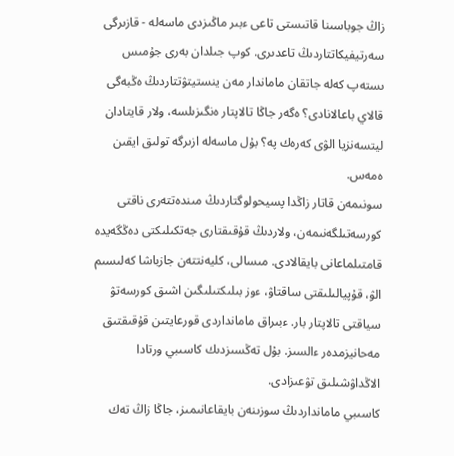زاڭ جوباسىنا قاتىستى تاعى ءبىر ماڭىزدى ماسەلە - قازىرگى سەرتيفيكاتتاردىڭ تاعدىرى. كوپ جىلدان بەرى جۇمىس ىستەپ كەلە جاتقان ماماندار مەن ينستيتۋتتاردىڭ ەڭبەگى قالاي باعالانادى؟ ەگەر جاڭا تالاپتار ەنگىزىلسە، ولار قايتادان ليتسەنزيا الۋى كەرەك پە؟ بۇل ماسەلە ازىرگە تولىق ايقىن ەمەس.
سونىمەن قاتار زاڭدا پسيحولوگتاردىڭ مىندەتتەرى ناقتى كورسەتىلگەنىمەن، ولاردىڭ قۇقىقتارى جەتكىلىكتى دەڭگەيدە قامتىلماعانى بايقالادى. مىسالى، كليەنتتەن جازباشا كەلىسىم الۋ، قۇپيالىلىقتى ساقتاۋ، ءوز بىلىكتىلىگىن اشىق كورسەتۋ سياقتى تالاپتار بار. ءبىراق مامانداردى قورعايتىن قۇقىقتىق مەحانيزمدەر ءالسىز. بۇل تەڭسىزدىك كاسىبي ورتادا الاڭداۋشىلىق تۋعىزادى.
كاسىبي مامانداردىڭ سوزىنەن بايقاعانىمىز، جاڭا زاڭ تەك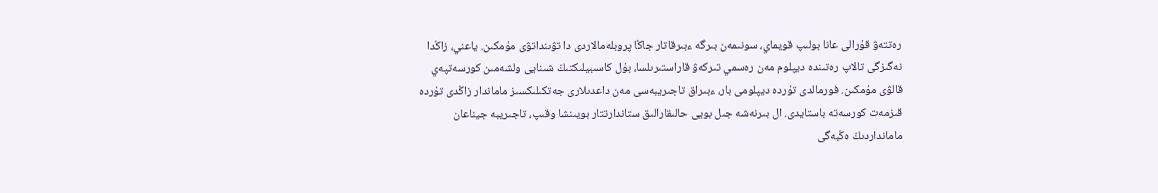رەتتەۋ قۇرالى عانا بولىپ قويماي، سونىمەن بىرگە ءبىرقاتار جاڭا پروبلەمالاردى دا تۋىنداتۋى مۇمكىن. ياعني، زاڭدا نەگىزگى تالاپ رەتىندە ديپلوم مەن رەسمي تىركەۋ قاراستىرىلسا، بۇل كاسىبيلىكتىڭ شىنايى ولشەمىن كورسەتپەي قالۋى مۇمكىن. فورمالدى تۇردە ديپلومى بار، ءبىراق تاجىريبەسى مەن داعدىلارى جەتكىلىكسىز ماماندار زاڭدى تۇردە قىزمەت كورسەتە باستايدى. ال بىرنەشە جىل بويى حالىقارالىق ستاندارتتار بويىنشا وقىپ، تاجىريبە جيناعان مامانداردىڭ ەڭبەگى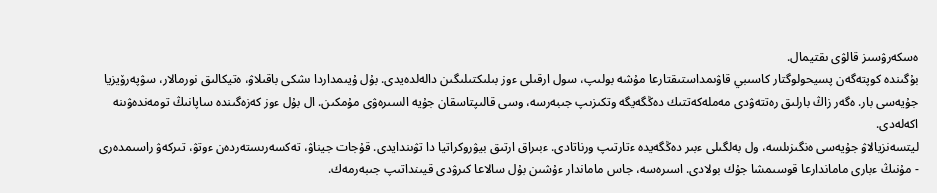ەسكەرۋسىز قالۋى ىقتيمال.
بۇگىندە كوپتەگەن پسيحولوگتار كاسىبي قاۋىمداستىقتارعا مۇشە بولىپ، سول ارقىلى ءوز بىلىكتىلىگىن دالەلدەيدى. بۇل ۇيىمداردا ىشكى باقىلاۋ، ەتيكالىق نورمالار، سۋپەرۆيزيا جۇيەسى بار. ەگەر زاڭ بارلىق رەتتەۋدى مەملەكەتتىك دەڭگەيگە وتكىزىپ جىبەرسە، وسى قالىپتاسقان جۇيە السىرەۋى مۇمكىن. ال بۇل ءوز كەزەگىندە ساپانىڭ تومەندەۋىنە اكەلەدى.
ليتسەنزيالاۋ جۇيەسى ەنگىزىلسە، ول بەلگىلى ءبىر دەڭگەيدە ءتارتىپ ورناتادى. ءبىراق ارتىق بيۋروكراتيا دا تۋىندايدى. قۇجات جيناۋ، تەكسەرىستەردەن ءوتۋ، تىركەۋ راسىمدەرى - مۇنىڭ ءبارى ماماندارعا قوسىمشا جۇك بولادى. اسىرەسە، جاس ماماندار ءۇشىن بۇل سالاعا كىرۋدى قيىنداتىپ جىبەرمەك.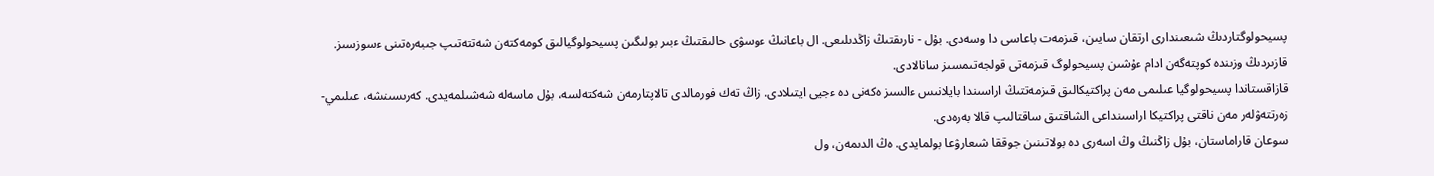پسيحولوگتاردىڭ شىعىندارى ارتقان سايىن، قىزمەت باعاسى دا وسەدى. بۇل - نارىقتىڭ زاڭدىلىعى. ال باعانىڭ ءوسۋى حالىقتىڭ ءبىر بولىگىن پسيحولوگيالىق كومەكتەن شەتتەتىپ جىبەرەتىنى ءسوزسىز. قازىردىڭ وزىندە كوپتەگەن ادام ءۇشىن پسيحولوگ قىزمەتى قولجەتىمسىز سانالادى.
قازاقستاندا پسيحولوگيا عىلىمى مەن پراكتيكالىق قىزمەتتىڭ اراسىندا بايلانىس ءالسىز ەكەنى دە ءجيى ايتىلادى. زاڭ تەك فورمالدى تالاپتارمەن شەكتەلسە، بۇل ماسەلە شەشىلمەيدى. كەرىسىنشە، عىلىمي-زەرتتەۋلەر مەن ناقتى پراكتيكا اراسىنداعى الشاقتىق ساقتالىپ قالا بەرەدى.
سوعان قاراماستان، بۇل زاڭنىڭ وڭ اسەرى دە بولاتىنىن جوققا شىعارۋعا بولمايدى. ەڭ الدىمەن، ول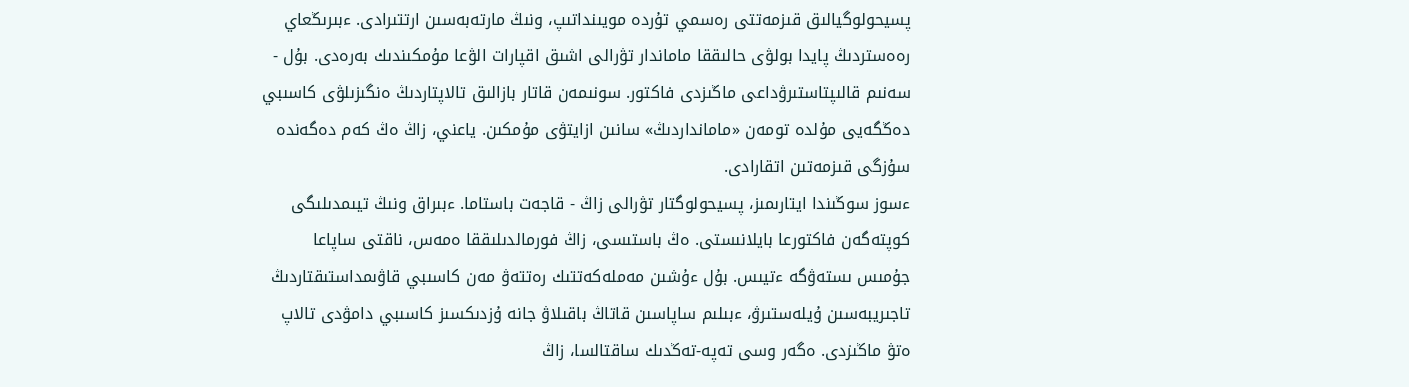پسيحولوگيالىق قىزمەتتى رەسمي تۇردە مويىنداتىپ، ونىڭ مارتەبەسىن ارتتىرادى. ءبىرىڭعاي رەەستردىڭ پايدا بولۋى حالىققا ماماندار تۋرالى اشىق اقپارات الۋعا مۇمكىندىك بەرەدى. بۇل - سەنىم قالىپتاستىرۋداعى ماڭىزدى فاكتور. سونىمەن قاتار بازالىق تالاپتاردىڭ ەنگىزىلۋى كاسىبي دەڭگەيى مۇلدە تومەن «مامانداردىڭ» سانىن ازايتۋى مۇمكىن. ياعني، زاڭ ەڭ كەم دەگەندە سۇزگى قىزمەتىن اتقارادى.
ءسوز سوڭىندا ايتارىمىز، پسيحولوگتار تۋرالى زاڭ - قاجەت باستاما. ءبىراق ونىڭ تيىمدىلىگى كوپتەگەن فاكتورعا بايلانىستى. ەڭ باستىسى، زاڭ فورمالدىلىققا ەمەس، ناقتى ساپاعا جۇمىس ىستەۋگە ءتيىس. بۇل ءۇشىن مەملەكەتتىك رەتتەۋ مەن كاسىبي قاۋىمداستىقتاردىڭ تاجىريبەسىن ۇيلەستىرۋ، ءبىلىم ساپاسىن قاتاڭ باقىلاۋ جانە ۇزدىكسىز كاسىبي دامۋدى تالاپ ەتۋ ماڭىزدى. ەگەر وسى تەپە-تەڭدىك ساقتالسا، زاڭ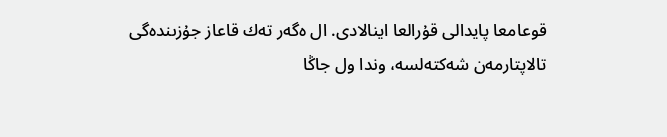قوعامعا پايدالى قۇرالعا اينالادى. ال ەگەر تەك قاعاز جۇزىندەگى تالاپتارمەن شەكتەلسە، وندا ول جاڭا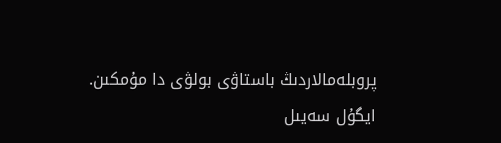پروبلەمالاردىڭ باستاۋى بولۋى دا مۇمكىن.
ايگۇل سەيىل